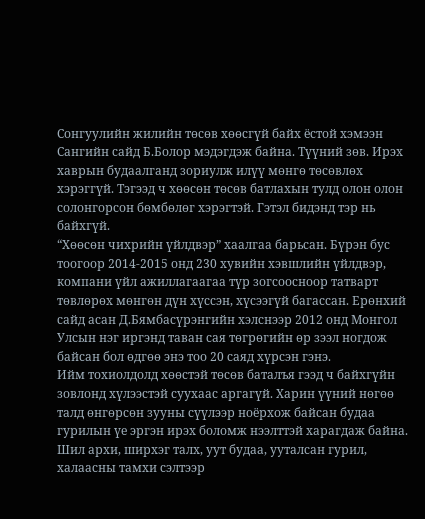Сонгуулийн жилийн төсөв хөөсгүй байх ёстой хэмээн Сангийн сайд Б.Болор мэдэгдэж байна. Түүний зөв. Ирэх хаврын будаалганд зориулж илүү мөнгө төсөвлөх хэрэггүй. Тэгээд ч хөөсөн төсөв батлахын тулд олон олон солонгорсон бөмбөлөг хэрэгтэй. Гэтэл бидэнд тэр нь байхгүй.
“Хөөсөн чихрийн үйлдвэр” хаалгаа барьсан. Бүрэн бус тоогоор 2014-2015 онд 230 хувийн хэвшлийн үйлдвэр, компани үйл ажиллагаагаа түр зогсоосноор татварт төвлөрөх мөнгөн дүн хүссэн, хүсээгүй багассан. Ерөнхий сайд асан Д.Бямбасүрэнгийн хэлснээр 2012 онд Монгол Улсын нэг иргэнд таван сая төгрөгийн өр зээл ногдож байсан бол өдгөө энэ тоо 20 саяд хүрсэн гэнэ.
Ийм тохиолдолд хөөстэй төсөв баталъя гээд ч байхгүйн зовлонд хүлээстэй суухаас аргагүй. Харин үүний нөгөө талд өнгөрсөн зууны сүүлээр ноёрхож байсан будаа гурилын үе эргэн ирэх боломж нээлттэй харагдаж байна.
Шил архи, ширхэг талх, уут будаа, ууталсан гурил, халаасны тамхи сэлтээр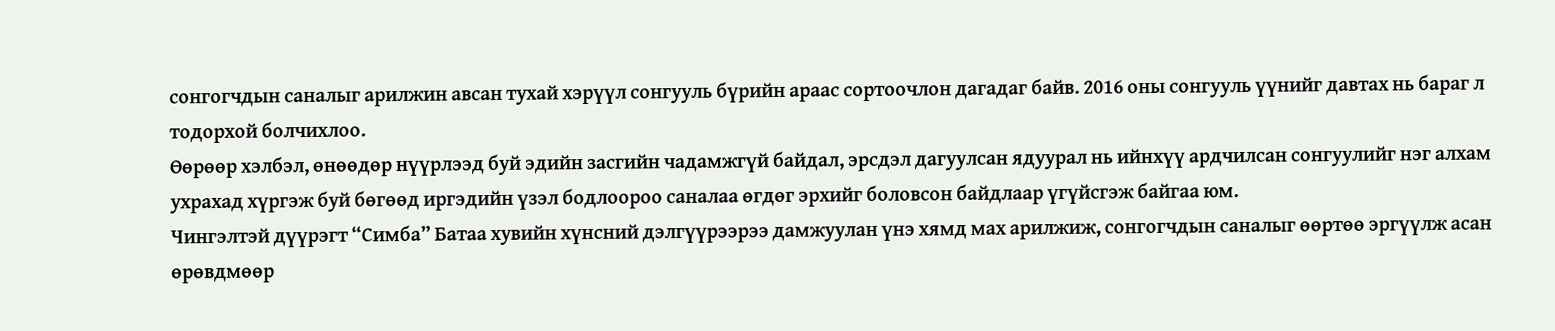сонгогчдын саналыг арилжин авсан тухай хэрүүл сонгууль бүрийн араас сортоочлон дагадаг байв. 2016 оны сонгууль үүнийг давтах нь бараг л тодорхой болчихлоо.
Өөрөөр хэлбэл, өнөөдөр нүүрлээд буй эдийн засгийн чадамжгүй байдал, эрсдэл дагуулсан ядуурал нь ийнхүү ардчилсан сонгуулийг нэг алхам ухрахад хүргэж буй бөгөөд иргэдийн үзэл бодлоороо саналаа өгдөг эрхийг боловсон байдлаар үгүйсгэж байгаа юм.
Чингэлтэй дүүрэгт “Симба” Батаа хувийн хүнсний дэлгүүрээрээ дамжуулан үнэ хямд мах арилжиж, сонгогчдын саналыг өөртөө эргүүлж асан өрөвдмөөр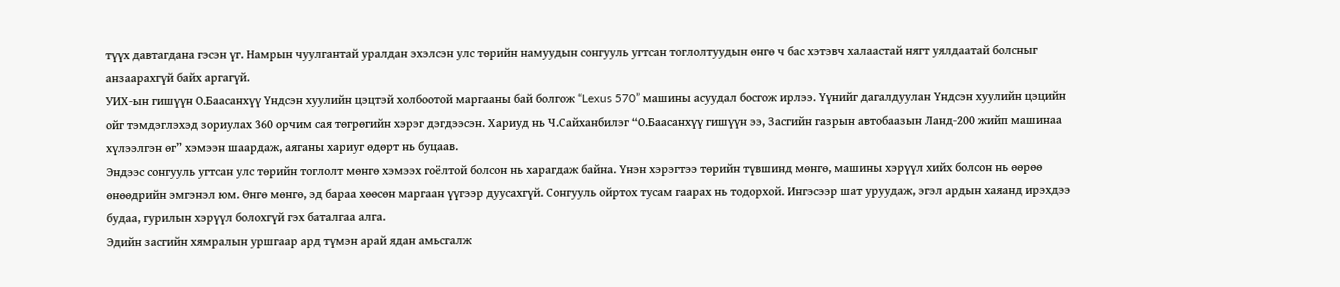түүх давтагдана гэсэн үг. Намрын чуулгантай уралдан эхэлсэн улс төрийн намуудын сонгууль угтсан тоглолтуудын өнгө ч бас хэтэвч халаастай нягт уялдаатай болсныг анзаарахгүй байх аргагүй.
УИХ-ын гишүүн О.Баасанхүү Үндсэн хуулийн цэцтэй холбоотой маргааны бай болгож “Lexus 570” машины асуудал босгож ирлээ. Үүнийг дагалдуулан Үндсэн хуулийн цэцийн ойг тэмдэглэхэд зориулах 360 орчим сая төгрөгийн хэрэг дэгдээсэн. Хариуд нь Ч.Сайханбилэг “О.Баасанхүү гишүүн ээ, Засгийн газрын автобаазын Ланд-200 жийп машинаа хүлээлгэн өг” хэмээн шаардаж, аяганы хариуг өдөрт нь буцаав.
Эндээс сонгууль угтсан улс төрийн тоглолт мөнгө хэмээх гоёлтой болсон нь харагдаж байна. Үнэн хэрэгтээ төрийн түвшинд мөнгө, машины хэрүүл хийх болсон нь өөрөө өнөөдрийн эмгэнэл юм. Өнгө мөнгө, эд бараа хөөсөн маргаан үүгээр дуусахгүй. Сонгууль ойртох тусам гаарах нь тодорхой. Ингэсээр шат уруудаж, эгэл ардын хаяанд ирэхдээ будаа, гурилын хэрүүл болохгүй гэх баталгаа алга.
Эдийн засгийн хямралын уршгаар ард түмэн арай ядан амьсгалж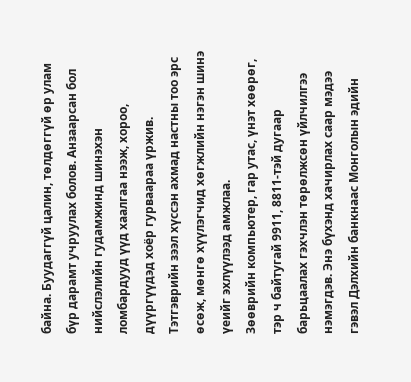байна. Буудаггүй цалин, төлдөггүй өр улам бүр дарамт учруулах болов. Анзаарсан бол нийслэлийн гудамжинд шинэхэн ломбардууд үүд хаалгаа нээж, хороо, дүүргүүдэд хоёр гурваараа үржив. Тэтгэврийн зээл хүссэн ахмад настны тоо эрс өсөж, мөнгө хүүлэгчид хөгжлийн нэгэн шинэ үеийг эхлүүлээд амжлаа.
Зөөврийн компьютер, гар утас, үнэт хөөрөг, тэр ч байтугай 9911, 8811-тэй дугаар барьцаалах гэхчлэн төрөлжсөн үйлчилгээ нэмэгдэв. Энэ бүхэнд хачирлах саар мэдээ гэвэл Дэлхийн банкнаас Монголын эдийн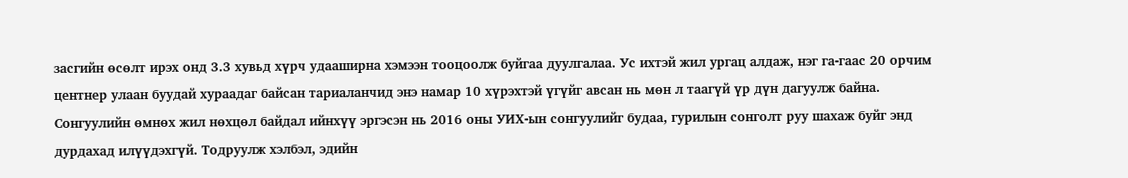засгийн өсөлт ирэх онд 3.3 хувьд хүрч удааширна хэмээн тооцоолж буйгаа дуулгалаа. Ус ихтэй жил ургац алдаж, нэг га-гаас 20 орчим центнер улаан буудай хураадаг байсан тариаланчид энэ намар 10 хүрэхтэй үгүйг авсан нь мөн л таагүй үр дүн дагуулж байна.
Сонгуулийн өмнөх жил нөхцөл байдал ийнхүү эргэсэн нь 2016 оны УИХ-ын сонгуулийг будаа, гурилын сонголт руу шахаж буйг энд дурдахад илүүдэхгүй. Тодруулж хэлбэл, эдийн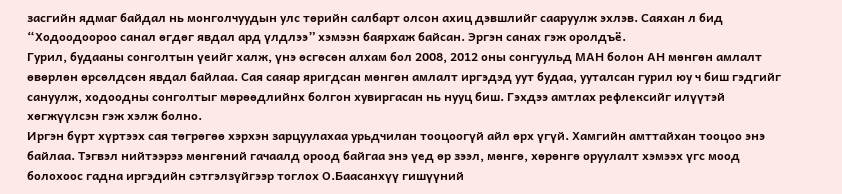засгийн ядмаг байдал нь монголчуудын улс төрийн салбарт олсон ахиц дэвшлийг сааруулж эхлэв. Саяхан л бид “Ходоодоороо санал өгдөг явдал ард үлдлээ” хэмээн баярхаж байсан. Эргэн санах гэж оролдъё.
Гурил, будааны сонголтын үеийг халж, үнэ өсгөсөн алхам бол 2008, 2012 оны сонгуульд МАН болон АН мөнгөн амлалт өвөрлөн өрсөлдсөн явдал байлаа. Сая саяар яригдсан мөнгөн амлалт иргэдэд уут будаа, ууталсан гурил юу ч биш гэдгийг сануулж, ходоодны сонголтыг мөрөөдлийнх болгон хувиргасан нь нууц биш. Гэхдээ амтлах рефлексийг илүүтэй хөгжүүлсэн гэж хэлж болно.
Иргэн бүрт хүртээх сая төгрөгөө хэрхэн зарцуулахаа урьдчилан тооцоогүй айл өрх үгүй. Хамгийн амттайхан тооцоо энэ байлаа. Тэгвэл нийтээрээ мөнгөний гачаалд ороод байгаа энэ үед өр зээл, мөнгө, хөрөнгө оруулалт хэмээх үгс моод болохоос гадна иргэдийн сэтгэлзүйгээр тоглох О.Баасанхүү гишүүний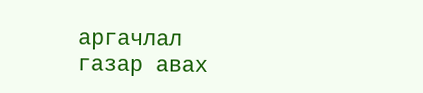аргачлал газар авах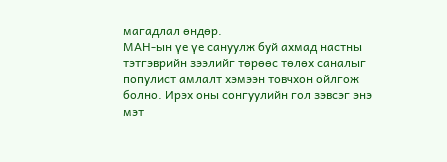магадлал өндөр.
МАН-ын үе үе сануулж буй ахмад настны тэтгэврийн зээлийг төрөөс төлөх саналыг популист амлалт хэмээн товчхон ойлгож болно. Ирэх оны сонгуулийн гол зэвсэг энэ мэт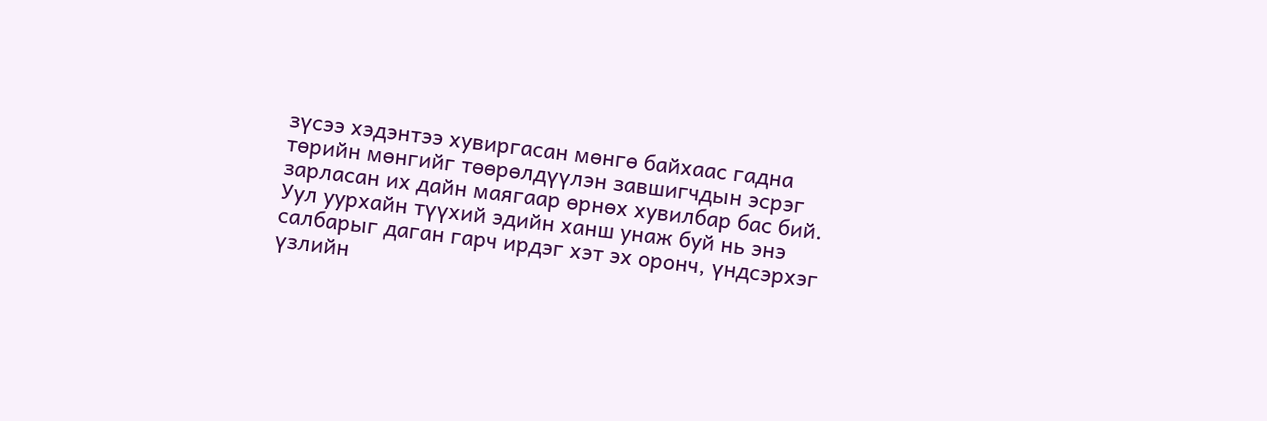зүсээ хэдэнтээ хувиргасан мөнгө байхаас гадна төрийн мөнгийг төөрөлдүүлэн завшигчдын эсрэг зарласан их дайн маягаар өрнөх хувилбар бас бий.
Уул уурхайн түүхий эдийн ханш унаж буй нь энэ салбарыг даган гарч ирдэг хэт эх оронч, үндсэрхэг үзлийн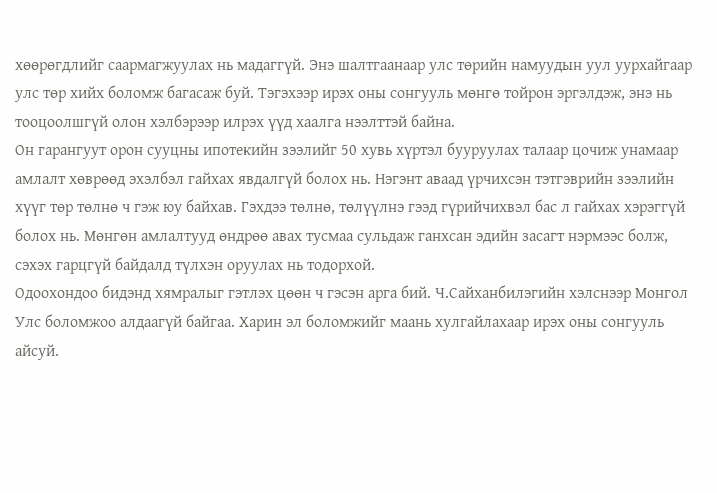хөөрөгдлийг саармагжуулах нь мадаггүй. Энэ шалтгаанаар улс төрийн намуудын уул уурхайгаар улс төр хийх боломж багасаж буй. Тэгэхээр ирэх оны сонгууль мөнгө тойрон эргэлдэж, энэ нь тооцоолшгүй олон хэлбэрээр илрэх үүд хаалга нээлттэй байна.
Он гарангуут орон сууцны ипотекийн зээлийг 50 хувь хүртэл бууруулах талаар цочиж унамаар амлалт хөврөөд эхэлбэл гайхах явдалгүй болох нь. Нэгэнт аваад үрчихсэн тэтгэврийн зээлийн хүүг төр төлнө ч гэж юу байхав. Гэхдээ төлнө, төлүүлнэ гээд гүрийчихвэл бас л гайхах хэрэггүй болох нь. Мөнгөн амлалтууд өндрөө авах тусмаа сульдаж ганхсан эдийн засагт нэрмээс болж, сэхэх гарцгүй байдалд түлхэн оруулах нь тодорхой.
Одоохондоо бидэнд хямралыг гэтлэх цөөн ч гэсэн арга бий. Ч.Сайханбилэгийн хэлснээр Монгол Улс боломжоо алдаагүй байгаа. Харин эл боломжийг маань хулгайлахаар ирэх оны сонгууль айсуй.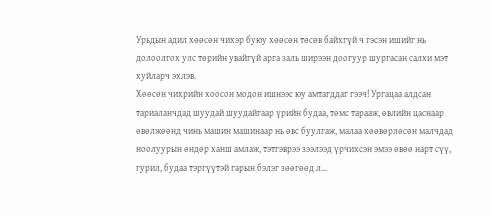Урьдын адил хөөсөн чихэр буюу хөөсөн төсөв байхгүй ч гэсэн ишийг нь долоолгох улс төрийн увайгүй арга заль ширээн доогуур шургасан салхи мэт хуйларч эхлэв.
Хөөсөн чихрийн хоосон модон ишнээс юу амтагддаг гээч! Ургацаа алдсан тариаланчдад шуудай шуудайгаар үрийн будаа, төмс тарааж, өвлийн цаснаар өвөлжөөнд чинь машин машинаар нь өвс буулгаж, малаа хөөвөрлөсөн малчдад ноолуурын өндөр ханш амлаж, тэтгэврээ зээлээд үрчихсэн эмээ өвөө нарт сүү, гурил, будаа тэргүүтэй гарын бэлэг зөөгөөд л...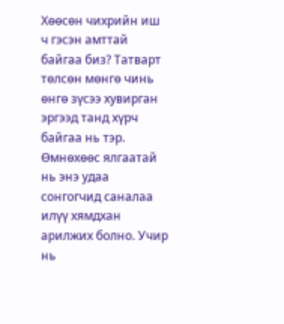Хөөсөн чихрийн иш ч гэсэн амттай байгаа биз? Татварт төлсөн мөнгө чинь өнгө зүсээ хувирган эргээд танд хүрч байгаа нь тэр.
Өмнөхөөс ялгаатай нь энэ удаа сонгогчид саналаа илүү хямдхан арилжих болно. Учир нь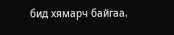бид хямарч байгаа.